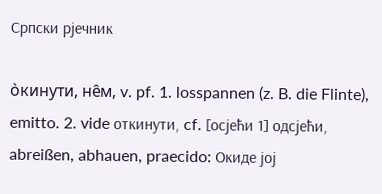Српски рјечник

о̀кинути, не̑м, v. pf. 1. losspannen (z. B. die Flinte), emitto. 2. vide откинути, cf. [осјећи 1] одсјећи, abreißen, abhauen, praecido: Окиде јој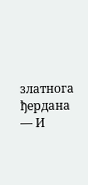златнога ђердана — И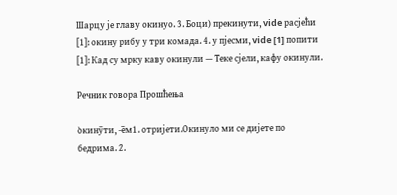Шарцу је главу окинуо. 3. Боци) прекинути, vide расјећи [1]: окину рибу у три комада. 4. у пјесми, vide [1] попити [1]: Кад су мрку каву окинули — Теке сјели, кафу окинули.

Речник говора Прошћења

о̀кинӯти, -е̄м1. отријети.Окинуло ми се дијете по бедрима. 2.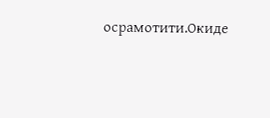осрамотити.Окиде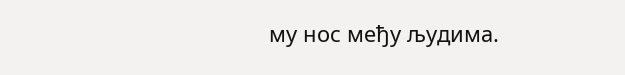му нос међу људима.